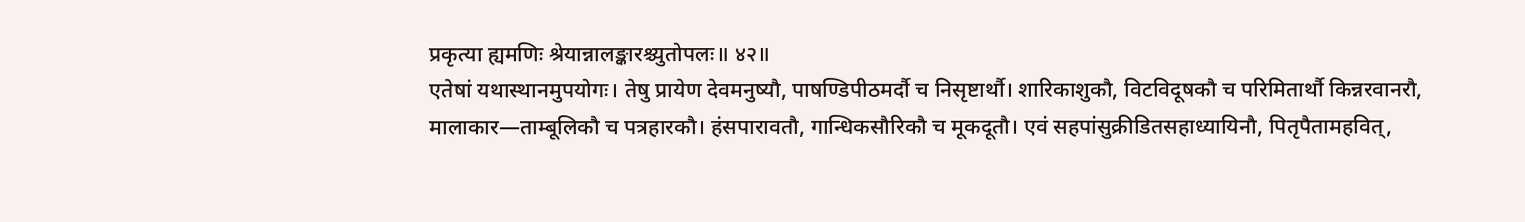प्रकृत्या ह्यमणिः श्रेयान्नालङ्कारश्च्युतोपलः॥ ४२॥
एतेषां यथास्थानमुपयोगः। तेषु प्रायेण देवमनुष्यौ, पाषण्डिपीठमर्दौ च निसृष्टार्थौ। शारिकाशुकौ, विटविदूषकौ च परिमितार्थौ किन्नरवानरौ, मालाकार—ताम्बूलिकौ च पत्रहारकौ। हंसपारावतौ, गान्धिकसौरिकौ च मूकदूतौ। एवं सहपांसुक्रीडितसहाध्यायिनौ, पितृपैतामहवित्,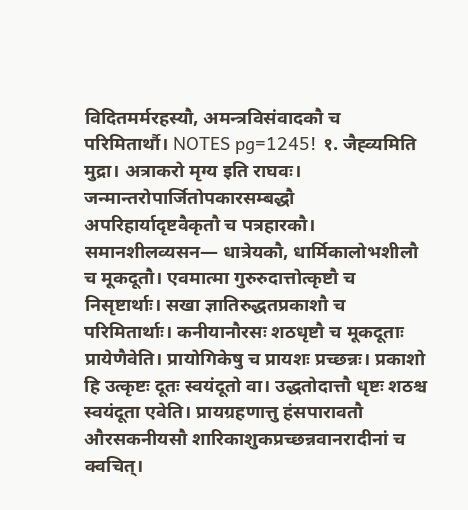विदितमर्मरहस्यौ, अमन्त्रविसंवादकौ च परिमितार्थौ। NOTES pg=1245! १. जैह्व्यमिति मुद्रा। अत्राकरो मृग्य इति राघवः। जन्मान्तरोपार्जितोपकारसम्बद्धौ अपरिहार्यादृष्टवैकृतौ च पत्रहारकौ। समानशीलव्यसन— धात्रेयकौ, धार्मिकालोभशीलौ च मूकदूतौ। एवमात्मा गुरुरुदात्तोत्कृष्टौ च निसृष्टार्थाः। सखा ज्ञातिरुद्धतप्रकाशौ च परिमितार्थाः। कनीयानौरसः शठधृष्टौ च मूकदूताः प्रायेणैवेति। प्रायोगिकेषु च प्रायशः प्रच्छन्नः। प्रकाशो हि उत्कृष्टः दूतः स्वयंदूतो वा। उद्धतोदात्तौ धृष्टः शठश्च स्वयंदूता एवेति। प्रायग्रहणात्तु हंसपारावतौ औरसकनीयसौ शारिकाशुकप्रच्छन्नवानरादीनां च क्वचित्।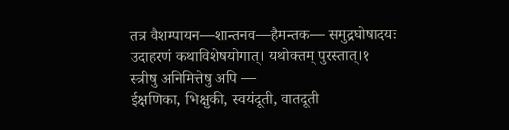तत्र वैशम्पायन—शान्तनव—हैमन्तक— समुद्रघोषादयः उदाहरणं कथाविशेषयोगात्। यथोक्तम् पुरस्तात्।१
स्त्रीषु अनिमित्तेषु अपि —
ईक्षणिका, भिक्षुकी, स्वयंदूती, वातदूती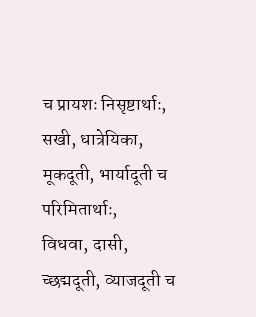च प्रायशः निसृष्टार्थाः,
सखी, धात्रेयिका, मूकदूती, भार्यादूती च परिमितार्थाः,
विधवा, दासी, च्छद्मदूती, व्याजदूती च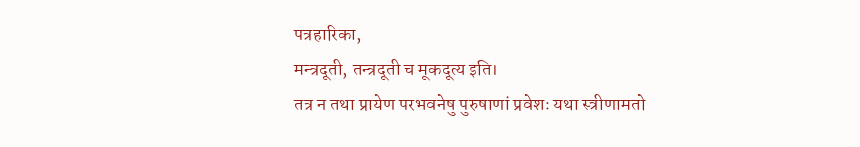पत्रहारिका,
मन्त्रदूती, तन्त्रदूती च मूकदूत्य इति।
तत्र न तथा प्रायेण परभवनेषु पुरुषाणां प्रवेशः यथा स्त्रीणामतो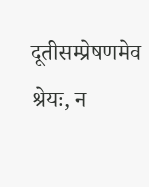दूतीसम्प्रेषणमेव श्रेयः, न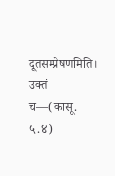दूतसम्प्रेषणमिति। उक्तं च—(कासू. ५.४)